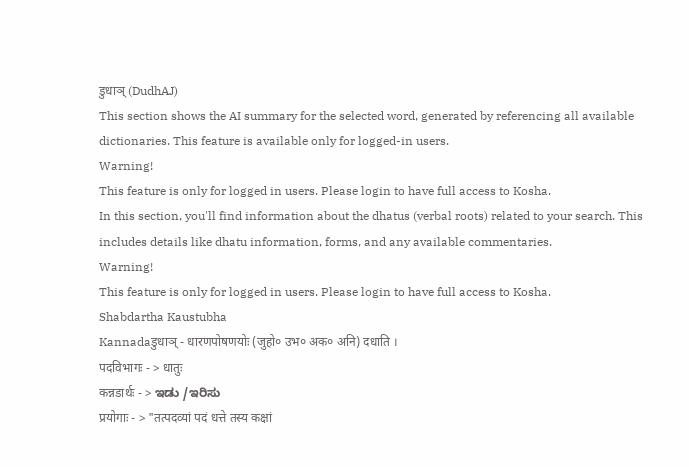डुधाञ् (DudhAJ)
This section shows the AI summary for the selected word, generated by referencing all available dictionaries. This feature is available only for logged-in users.
Warning!
This feature is only for logged in users. Please login to have full access to Kosha.
In this section, you'll find information about the dhatus (verbal roots) related to your search. This includes details like dhatu information, forms, and any available commentaries.
Warning!
This feature is only for logged in users. Please login to have full access to Kosha.
Shabdartha Kaustubha
Kannadaडुधाञ् - धारणपोषणयोः (जुहो० उभ० अक० अनि) दधाति ।
पदविभागः - > धातुः
कन्नडार्थः - > ಇಡು /ಇರಿಸು
प्रयोगाः - > "तत्पदव्यां पदं धत्ते तस्य कक्षां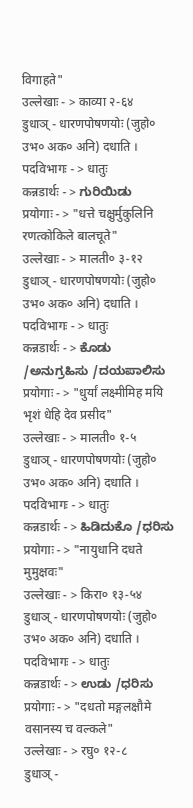विगाहते"
उल्लेखाः - > काव्या २-६४
डुधाञ् - धारणपोषणयोः (जुहो० उभ० अक० अनि) दधाति ।
पदविभागः - > धातुः
कन्नडार्थः - > ಗುರಿಯಿಡು
प्रयोगाः - > "धत्ते चक्षुर्मुकुलिनि रणत्कोकिले बालचूते"
उल्लेखाः - > मालती० ३-१२
डुधाञ् - धारणपोषणयोः (जुहो० उभ० अक० अनि) दधाति ।
पदविभागः - > धातुः
कन्नडार्थः - > ಕೊಡು /ಅನುಗ್ರಹಿಸು /ದಯಪಾಲಿಸು
प्रयोगाः - > "धुर्यां लक्ष्मीमिह मयि भृशं धेहि देव प्रसीद"
उल्लेखाः - > मालती० १-५
डुधाञ् - धारणपोषणयोः (जुहो० उभ० अक० अनि) दधाति ।
पदविभागः - > धातुः
कन्नडार्थः - > ಹಿಡಿದುಕೊ /ಧರಿಸು
प्रयोगाः - > "नायुधानि दधते मुमुक्षवः"
उल्लेखाः - > किरा० १३-५४
डुधाञ् - धारणपोषणयोः (जुहो० उभ० अक० अनि) दधाति ।
पदविभागः - > धातुः
कन्नडार्थः - > ಉಡು /ಧರಿಸು
प्रयोगाः - > "दधतो मङ्गलक्षौमे वसानस्य च वल्कले"
उल्लेखाः - > रघु० १२-८
डुधाञ् -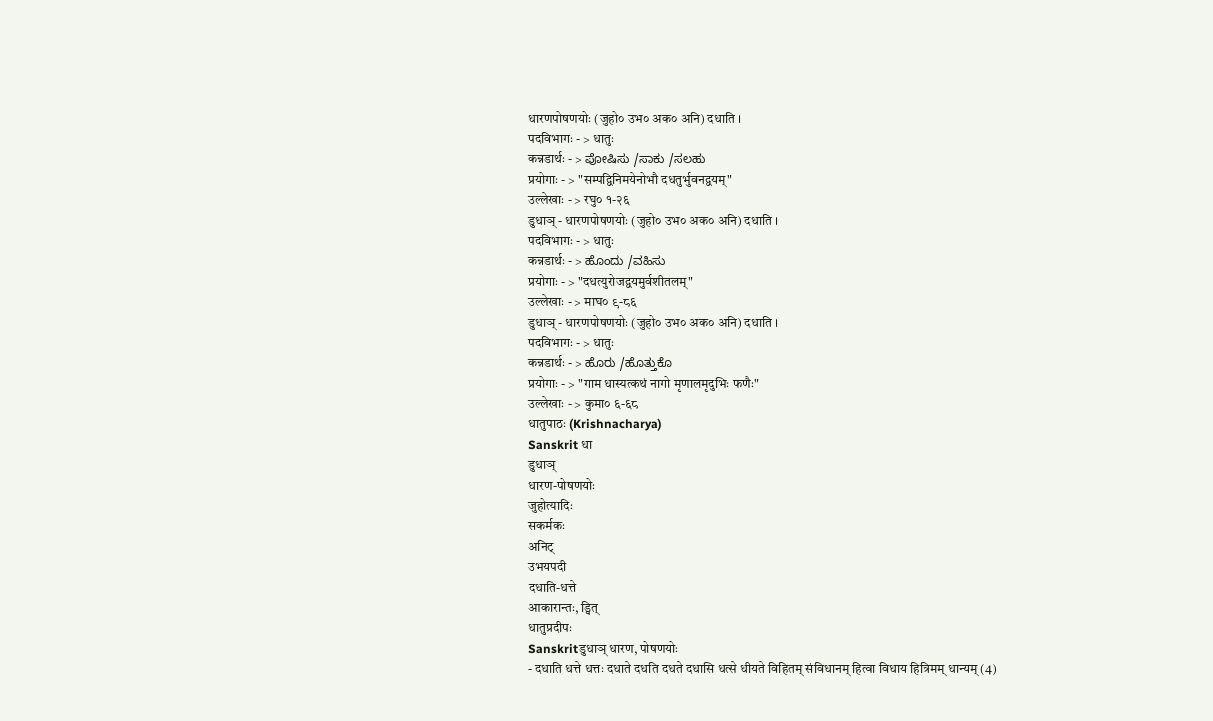धारणपोषणयोः (जुहो० उभ० अक० अनि) दधाति ।
पदविभागः - > धातुः
कन्नडार्थः - > ಪೋಷಿಸು /ಸಾಕು /ಸಲಹು
प्रयोगाः - > "सम्पद्विनिमयेनोभौ दधतुर्भुवनद्वयम्"
उल्लेखाः - > रघु० १-२६
डुधाञ् - धारणपोषणयोः (जुहो० उभ० अक० अनि) दधाति ।
पदविभागः - > धातुः
कन्नडार्थः - > ಹೊಂದು /ವಹಿಸು
प्रयोगाः - > "दधत्युरोजद्वयमुर्वशीतलम्"
उल्लेखाः - > माघ० ९-८६
डुधाञ् - धारणपोषणयोः (जुहो० उभ० अक० अनि) दधाति ।
पदविभागः - > धातुः
कन्नडार्थः - > ಹೊರು /ಹೊತ್ತುಕೊ
प्रयोगाः - > "गाम धास्यत्कथं नागो मृणालमृदुभिः फणैः"
उल्लेखाः - > कुमा० ६-६८
धातुपाठः (Krishnacharya)
Sanskrit धा
डुधाञ्
धारण-पोषणयोः
जुहोत्यादिः
सकर्मकः
अनिट्
उभयपदी
दधाति-धत्ते
आकारान्तः, ड्वित्
धातुप्रदीपः
Sanskritडुधाञ् धारण, पोषणयोः
- दधाति धत्ते धत्तः दधाते दधति दधते दधासि धत्से धीयते विहितम् संविधानम् हित्वा विधाय हित्रिमम् धान्यम् (4)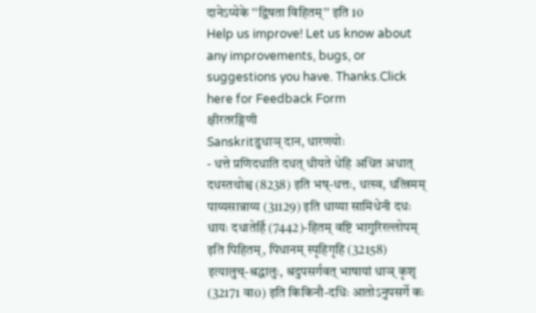दानेऽप्येके ''द्विषता विहितम्'' इति 10
Help us improve! Let us know about any improvements, bugs, or suggestions you have. Thanks.Click here for Feedback Form
क्षीरतरङ्गिणी
Sanskritडुधाञ् दान, धारणयोः
- धत्ते प्रणिदधाति दधत् धीयते धेहि अधित अधात् दधस्तथोश्च (8238) इति भष्-धत्तः, धत्स्व, धत्त्रिमम् पाय्यसान्नाय्य (31129) इति धाय्या सामिधेनी दधः धायः दधातेर्हि (7442)-हितम् वष्टि भागुरिरल्लोपम् इति पिहितम्, पिधानम् स्पृहिगृहि (32158) इत्यालुच्-श्रद्धालुः, श्रदुपसर्गवत् भाषायां धाञ् कृशृ (32171 वा0) इति किकिनौ-दधिः आतोऽनुपसर्गे कः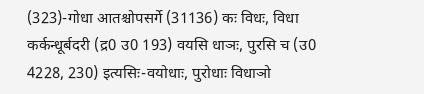(323)-गोधा आतश्चोपसर्गे (31136) कः विधः, विधा कर्कन्धूर्बदरी (द्र0 उ0 193) वयसि धाञः, पुरसि च (उ0 4228, 230) इत्यसिः-वयोधाः, पुरोधाः विधाञो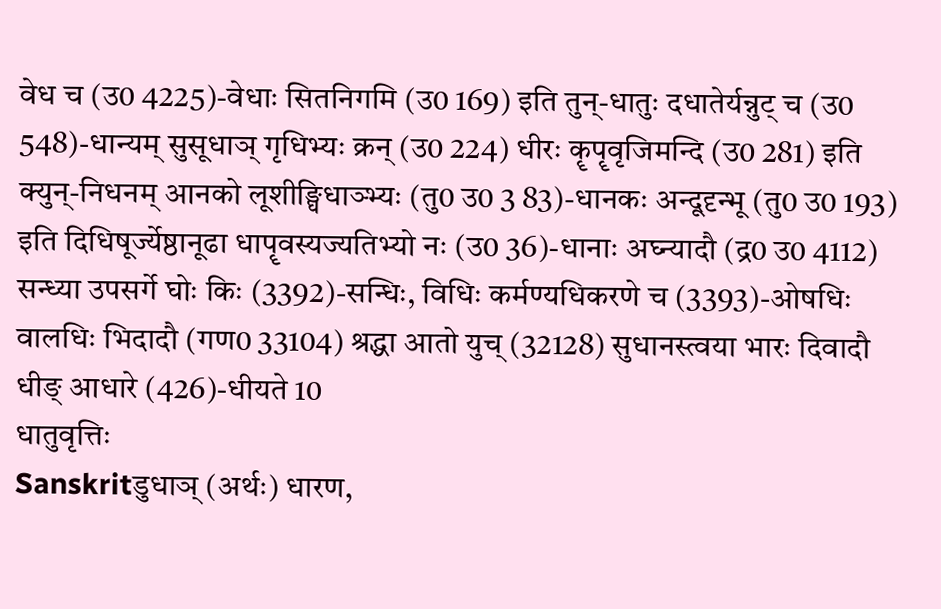वेध च (उ0 4225)-वेधाः सितनिगमि (उ0 169) इति तुन्-धातुः दधातेर्यन्नुट् च (उ0 548)-धान्यम् सुसूधाञ् गृधिभ्यः क्रन् (उ0 224) धीरः कॄपॄवृजिमन्दि (उ0 281) इति क्युन्-निधनम् आनको लूशीङ्घिधाञ्भ्यः (तु0 उ0 3 83)-धानकः अन्दूदृन्भू (तु0 उ0 193) इति दिधिषूर्ज्येष्ठानूढा धापॄवस्यज्यतिभ्यो नः (उ0 36)-धानाः अघ्न्यादौ (द्र0 उ0 4112) सन्ध्या उपसर्गे घोः किः (3392)-सन्धिः, विधिः कर्मण्यधिकरणे च (3393)-ओषधिः वालधिः भिदादौ (गण0 33104) श्रद्धा आतो युच् (32128) सुधानस्त्वया भारः दिवादौ धीङ् आधारे (426)-धीयते 10
धातुवृत्तिः
Sanskritडुधाञ् (अर्थः) धारण,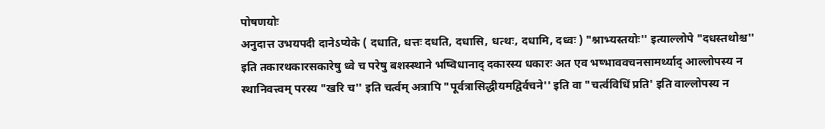पोषणयोः
अनुदात्त उभयपदी दानेऽप्येके ( दधाति, धत्तः दधति, दधासि, धत्थः, दधामि, दध्वः ) "श्नाभ्यस्तयोः'' इत्याल्लोपे "दधस्तथोश्च'' इति तकारथकारसकारेषु ध्वे च परेषु बशस्स्थाने भष्विधानाद् दकारस्य धकारः अत एव भष्भाववचनसामर्थ्याद् आल्लोपस्य न स्थानिवत्त्वम् परस्य "खरि च'' इति चर्त्वम् अत्रापि "पूर्वत्रासिद्धीयमद्विर्वचने'' इति वा "चर्त्वविधिं प्रति' इति वाल्लोपस्य न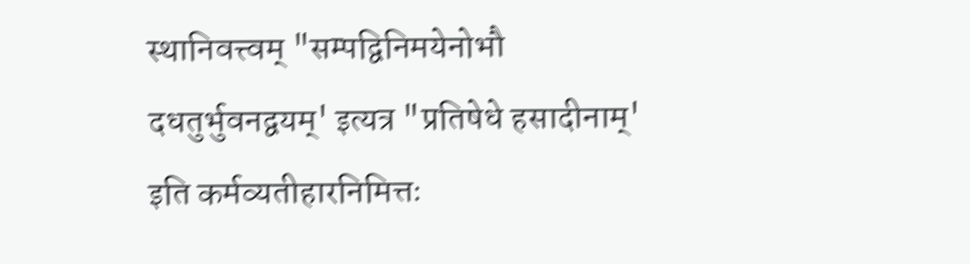स्थानिवत्त्वम् "सम्पद्विनिमयेनोभौ दधतुर्भुवनद्वयम्' इत्यत्र "प्रतिषेधे हसादीनाम्' इति कर्मव्यतीहारनिमित्तः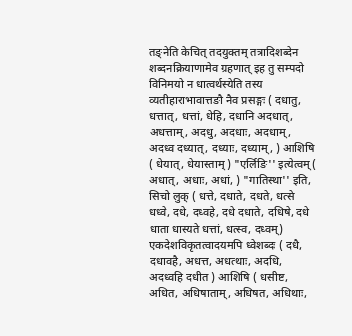तङ्नेति केचित् तदयुक्तम् तत्रादिशब्देन शब्दनक्रियाणामेव ग्रहणात् इह तु सम्पदो विनिमयो न धात्वर्थस्येति तस्य व्यतीहाराभावात्तङौ नैव प्रसङ्गः ( दधातु, धत्तात्, धत्तां, धेहि, दधानि अदधात्, अधत्ताम्, अदधु, अदधाः, अदधाम्, अदध्व दध्यात्, दध्याः, दध्याम्, ) आशिषि ( धेयात्, धेयास्ताम् ) "एर्लिङि'' इत्येत्वम् ( अधात्, अधाः, अधां, ) "गातिस्था'' इति, सिचो लुक् ( धत्ते, दधाते, दधते, धत्से धध्वे, दधे, दध्वहे, दधे दधाते, दधिषे, दधे धाता धास्यते धत्तां, धत्स्व, दध्वम्) एकदेशविकृतत्वादयमपि ध्वेशब्दः ( दधै, दधावहै, अधत्त, अधत्थाः, अदधि, अदध्वहि दधीत ) आशिषि ( धसीष्ट, अधित, अधिषाताम्, अधिषत, अधिथाः,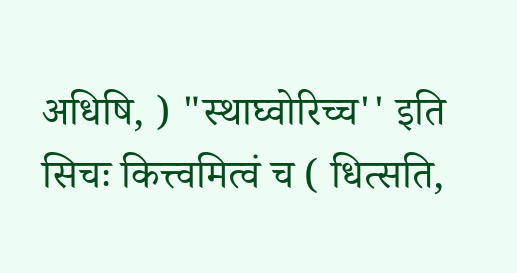अधिषि, ) "स्थाघ्वोरिच्च'' इति सिचः कित्त्वमित्वं च ( धित्सति,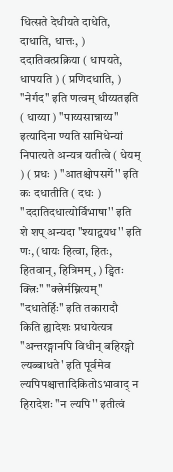धित्सते देधीयते दाधेति, दाधाति, धात्तः, ) ददातिवत्प्रक्रिया ( धापयते, धापयति ) ( प्रणिदधाति, ) "नेर्गद'' इति णत्वम् धीय्यतइति ( धाय्या ) "पाय्यसान्नाय्य'' इत्यादिना ण्यति सामिधेन्यां निपात्यते अन्यत्र यतीत्वे ( धेयम् ) ( प्रधः ) "आतश्चोपसर्गे'' इति कः दधातीति ( दधः ) "ददातिदधात्योर्विभाषा'' इति शे शप् अन्यदा "श्याद्वयध'' इति णः, (धायः हित्वा, हितः, हितवान्, हित्रिमम्, ) ड्वितः क्त्रिः'' "क्त्रेर्मम्नित्यम्'' "दधातेर्हिः'' इति तकारादौ किति ह्यादेशः प्रधायेत्यत्र "अन्तरङ्गानपि विधीन् बहिरङ्गो ल्यब्बाधते' इति पूर्वमेव ल्यपिपश्चात्तादिकितोऽभावाद् न हिरादेशः "न ल्यपि'' इतीत्वं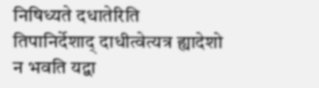निषिध्यते दधातेरिति तिपानिर्देशाद् दाधीत्वेत्यत्र ह्यादेशो न भवति यद्वा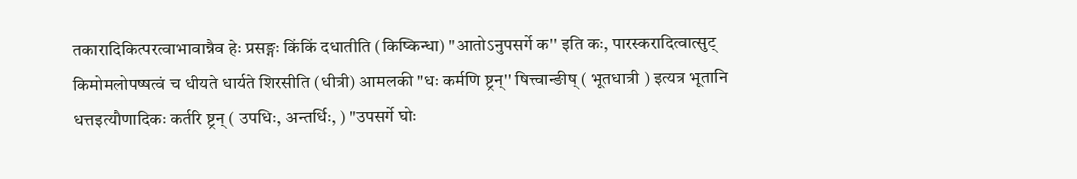तकारादिकित्परत्वाभावान्नैव हेः प्रसङ्गः किंकिं दधातीति (किष्किन्धा) "आतोऽनुपसर्गे क'' इति कः, पारस्करादित्वात्सुट् किमोमलोपष्षत्वं च धीयते धार्यते शिरसीति (धीत्री) आमलकी "धः कर्मणि ष्ट्रन्'' षित्त्वान्ङीष् ( भूतधात्री ) इत्यत्र भूतानि धत्तइत्यौणादिकः कर्तरि ष्ट्रन् ( उपधिः, अन्तर्धिः, ) "उपसर्गे घोः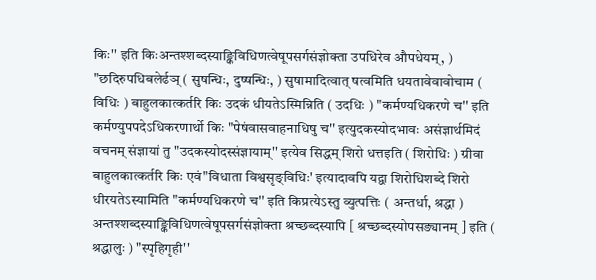किः'' इति किःअन्तश्शब्दस्याङ्किविधिणत्वेषूपसर्गसंज्ञोक्ता उपधिरेव औपधेयम्, ) "छदिरुपधिबलेर्ढञ् ( सुषन्धिः, दुष्षन्धिः, ) सुषामादित्वात् षत्वमिति धयतावेवावोचाम ( विधिः ) बाहुलकात्कर्तरि किः उदकं धीयतेऽस्मिन्निति ( उदधिः ) "कर्मण्यधिकरणे च'' इति कर्मण्युपपदेऽधिकरणार्थो किः "पेषंवासवाहनाधिषु च'' इत्युदकस्योदभावः असंज्ञार्थमिदं वचनम् संज्ञायां तु "उदकस्योदस्संज्ञायाम्'' इत्येव सिद्धम् शिरो धत्तइति ( शिरोधिः ) ग्रीवा बाहुलकात्कर्तरि किः एवं"विधाता विश्वसृङ्विधिः' इत्यादावपि यद्वा शिरोधिशब्दे शिरो धीरयतेऽस्यामिति "कर्मण्यधिकरणे च'' इति किप्रत्येऽस्तु व्युत्पत्तिः ( अन्तर्धा, श्रद्धा ) अन्तश्शब्दस्याङ्किविधिणत्वेषूपसर्गसंज्ञोक्ता श्रच्छब्दस्यापि [ श्रच्छब्दस्योपसङ्यानम् ] इति ( श्रद्धालुः ) "स्पृहिगृही''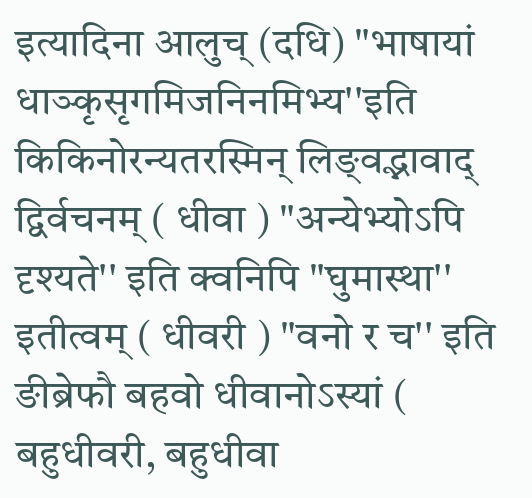इत्यादिना आलुच् (दधि) "भाषायां धाञ्कृसृगमिजनिनमिभ्य''इति किकिनोरन्यतरस्मिन् लिङ्वद्भावाद् द्विर्वचनम् ( धीवा ) "अन्येभ्योऽपि दृश्यते'' इति क्वनिपि "घुमास्था'' इतीत्वम् ( धीवरी ) "वनो र च'' इति ङीब्रेफौ बहवो धीवानोऽस्यां ( बहुधीवरी, बहुधीवा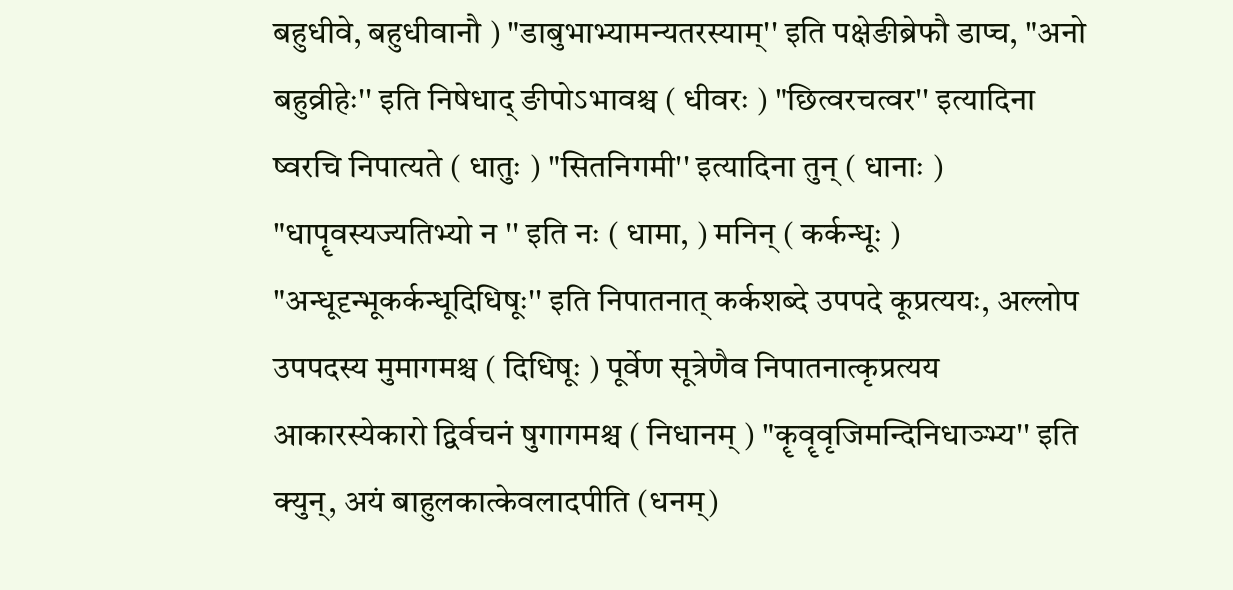बहुधीवे, बहुधीवानौ ) "डाबुभाभ्यामन्यतरस्याम्'' इति पक्षेङीब्रेफौ डाप्च, "अनो बहुव्रीहेः'' इति निषेधाद् ङीपोऽभावश्च ( धीवरः ) "छित्वरचत्वर'' इत्यादिना ष्वरचि निपात्यते ( धातुः ) "सितनिगमी'' इत्यादिना तुन् ( धानाः ) "धापॄवस्यज्यतिभ्यो न '' इति नः ( धामा, ) मनिन् ( कर्कन्धूः ) "अन्धूदृन्भूकर्कन्धूदिधिषूः'' इति निपातनात् कर्कशब्दे उपपदे कूप्रत्ययः, अल्लोप उपपदस्य मुमागमश्च ( दिधिषूः ) पूर्वेण सूत्रेणैव निपातनात्कृप्रत्यय आकारस्येकारो द्विर्वचनं षुगागमश्च ( निधानम् ) "कॄवॄवृजिमन्दिनिधाञ्भ्य'' इति क्युन्, अयं बाहुलकात्केवलादपीति (धनम्)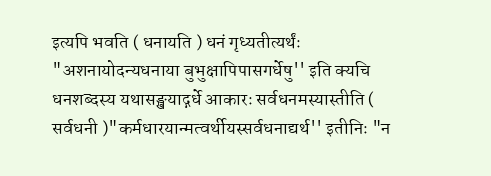इत्यपि भवति ( धनायति ) धनं गृध्यतीत्यर्थंः "अशनायोदन्यधनाया बुभुक्षापिपासगर्धेषु'' इति क्यचि धनशब्दस्य यथासङ्खयाद्गर्धे आकारः सर्वधनमस्यास्तीति ( सर्वधनी )"कर्मधारयान्मत्वर्थीयस्सर्वधनाद्यर्थ'' इतीनिः "न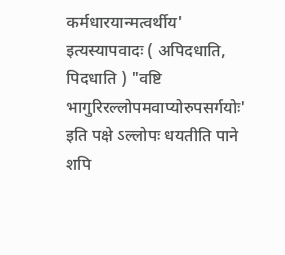कर्मधारयान्मत्वर्थीय' इत्यस्यापवादः ( अपिदधाति, पिदधाति ) "वष्टि भागुरिरल्लोपमवाप्योरुपसर्गयोः' इति पक्षे ऽल्लोपः धयतीति पाने शपि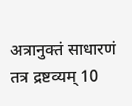अत्रानुक्तं साधारणं तत्र द्रष्टव्यम् 10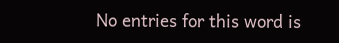No entries for this word is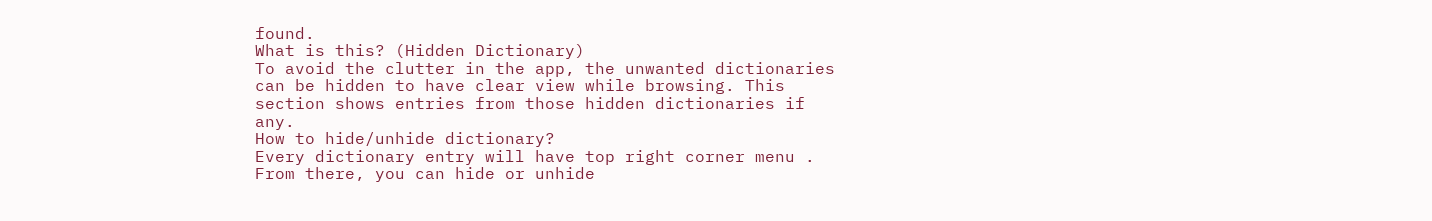found.
What is this? (Hidden Dictionary)
To avoid the clutter in the app, the unwanted dictionaries can be hidden to have clear view while browsing. This section shows entries from those hidden dictionaries if any.
How to hide/unhide dictionary?
Every dictionary entry will have top right corner menu . From there, you can hide or unhide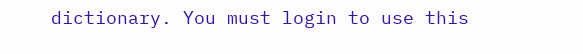dictionary. You must login to use this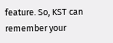feature. So, KST can remember your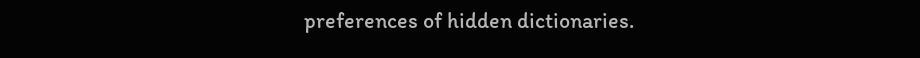preferences of hidden dictionaries.